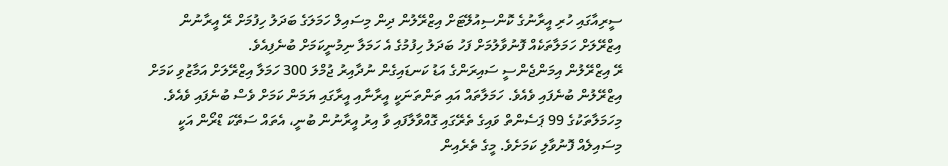ސީރިއާގައި ހުރި އީރާނުގެ ކޮންސިއުލޭޓަށް އިޒްރޭލުން ދިން މިސައިލް ހަމަލަގެ ބަދަލު ހިފުމަށް ރޭ އީރާނުން އިޒްރޭލަށް ހަމަލާތަކެއް ފޮނުވާލުމަށް ފަހު ބަދަލު ހިފުމުގެ އެ ހަމަލާ ނިމުނީކަމަށް ބުނެފިއެވެ.
ރޭ އިޒްރޭލުން އިމަންޖެންސީ ސައިރަންގެ އަޑު ކަނޑައިގެން ނުދާއިރު ޖުމްލަ 300 ހަމަލާ އިޒްރޭލަށް އަމާޒުވި ކަމަށް އިޒްރޭލުން ބުނެފައި ވެއެވެ. ހަމަލާތައް އައި ތަންތަނަކީ އީރާނާއި އީރާގައި ޔަމަން ކަމަށް ވެސް ބުނެފައި ވެއެވެ.
މިހަމަލާތަކުގެ 99 ޕަސެންތް ވައިގެ ތެރޭގައި ގޮއްވާލާފައި ވާ އިރު އީރާނުން ބުނީ، އެތައް ސަތޭކަ ޑްރޯން އަކީ މިސައިލެއް ފޮނުވާލި ކަމަށެވެ. މީގެ ތެރެއިން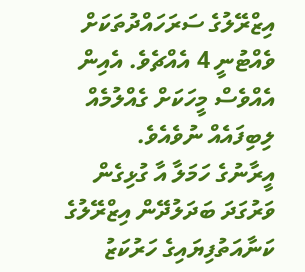އިޒްރޭލުގެ ސަރަހައްދުތަކަށް ވެއްޓުނީ 4 އެއްޗެވެ. އެއިން އެއްވެސް މީހަކަށް ގެއްލުމެއް ލިބިފައެއް ނުވެއެވެ.
އީރާނުގެ ހަމަލާ އާ ގުޅިގެން ވަރުގަދަ ބަދަލުދޭން އިޒްރޭލުގެ ކަނާއަތުފިޔައިގެ ހަރުކަޒު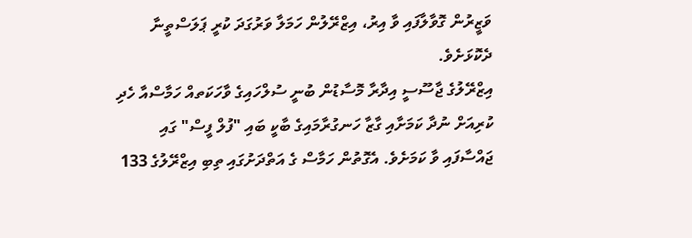ވަޒީރުން ގޮވާލާފައި ވާ އިރު، އިޒްރޭލުން ހަމަލާ ވަރުގަދަ ކުރީ ޕަލަސްތީނާ ދެކޮޅަށެވެ.
އިޒްރޭލުގެ ޖާސޫސީ އިދާރާ މޮސާޑުން ބުނީ ސުލްހައިގެ ވާހަކަތއް ހަމާސްއާ ހެދި ކުރިއަށް ނުދާ ކަމަށާއި ގާޒާ ހަނގުރާމައިގެ ބާކީ ބައި "ފުލް ފީސް" ގައި ޖައްސާފައި ވާ ކަމަށެވެ. އެގޮތުން ހަމާސް ގެ އަތްދަށުގައި ތިބި އިޒްރޭލުގެ 133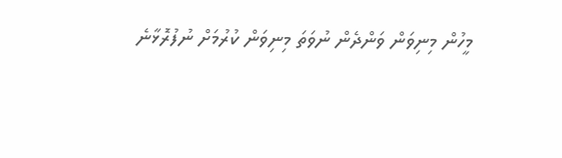މީހުން މިނިވަން ވަންދެން ނުވަތަ މިނިވަން ކުރުމަށް ނުފުރޮޅާނެ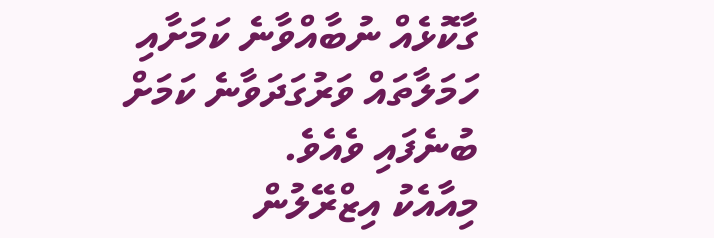ގާކޮޅެއް ނުބާއްވާނެ ކަމަށާއި ހަމަލާތައް ވަރުގަދަވާނެ ކަމަށް ބުނެފައި ވެއެވެ.
މިއާއެކު އިޒްރޭލުން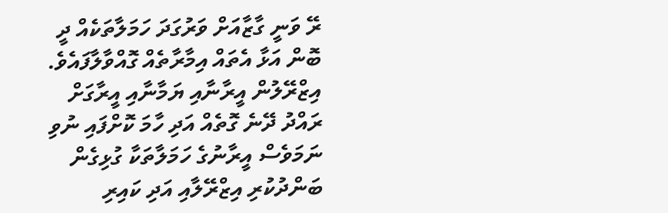ރޭ ވަނީ ގާޒާއަށް ވަރުގަދަ ހަމަލާތަކެއް ދީ ބޮން އަޅާ އެތައް އިމާރާތެއް ގޮއްވާލާފައެވެ.
އިޒްރޭލުން އީރާނާއި ޔަމާނާއި އީރާގަށް ރައްދު ދޭނެ ގޮތެއް އަދި ހާމަ ކޮށްފައި ނުވި ނަމަވެސް އީރާނުގެ ހަމަލާތަކާ ގުޅިގެން ބަންދުކުރި އިޒްރޭލާއި އަދި ކައިރި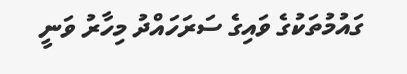ގައުމުތަކުގެ ވައިގެ ސަރަހައްދު މިހާރު ވަނީ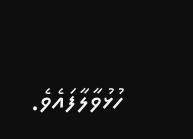ހުޅުވާލާފައެވެ.